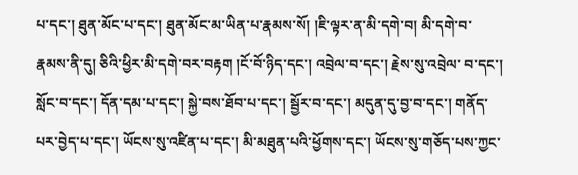པ་དང་། ཐུན་མོང་པ་དང་། ཐུན་མོང་མ་ཡིན་པ་རྣམས་སོ། །ཇི་ལྟར་ན་མི་དགེ་བ། མི་དགེ་བ་རྣམས་ནི་དུ། ཅིའི་ཕྱིར་མི་དགེ་བར་བརྟག །ངོ་བོ་ཉིད་དང་། འབྲེལ་བ་དང་། རྗེས་སུ་འབྲེལ་ བ་དང་། སློང་བ་དང་། དོན་དམ་པ་དང་། སྐྱེ་བས་ཐོབ་པ་དང་། སྦྱོར་བ་དང་། མདུན་དུ་བྱ་བ་དང་། གནོད་པར་བྱེད་པ་དང་། ཡོངས་སུ་འཛིན་པ་དང་། མི་མཐུན་པའི་ཕྱོགས་དང་། ཡོངས་སུ་གཅོད་པས་ཀྱང་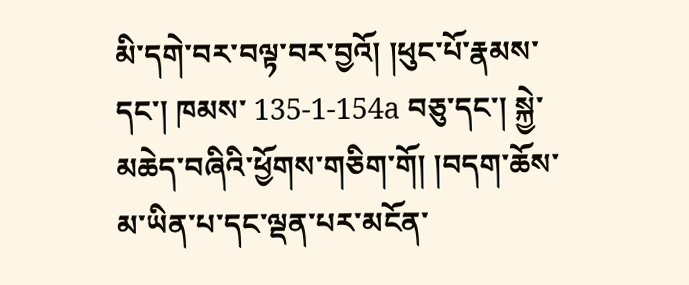མི་དགེ་བར་བལྟ་བར་བྱའོ། །ཕུང་པོ་རྣམས་དང་། ཁམས་ 135-1-154a བཅུ་དང་། སྐྱེ་མཆེད་བཞིའི་ཕྱོགས་གཅིག་གོ། །བདག་ཆོས་མ་ཡིན་པ་དང་ལྡན་པར་མངོན་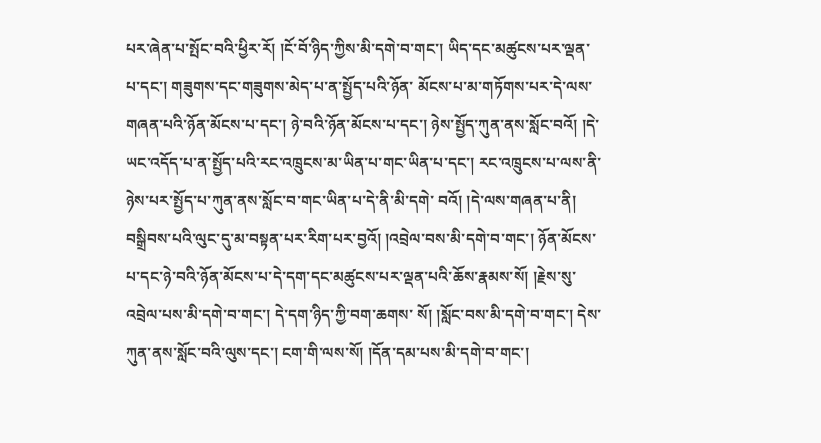པར་ཞེན་པ་སྤོང་བའི་ཕྱིར་རོ། །ངོ་བོ་ཉིད་ཀྱིས་མི་དགེ་བ་གང་། ཡིད་དང་མཚུངས་པར་ལྡན་པ་དང་། གཟུགས་དང་གཟུགས་མེད་པ་ན་སྤྱོད་པའི་ཉོན་ མོངས་པ་མ་གཏོགས་པར་དེ་ལས་གཞན་པའི་ཉོན་མོངས་པ་དང་། ཉེ་བའི་ཉོན་མོངས་པ་དང་། ཉེས་སྤྱོད་ཀུན་ནས་སློང་བའོ། །དེ་ཡང་འདོད་པ་ན་སྤྱོད་པའི་རང་འཁྲུངས་མ་ཡིན་པ་གང་ཡིན་པ་དང་། རང་འཁྲུངས་པ་ལས་ནི་ཉེས་པར་སྤྱོད་པ་ཀུན་ནས་སློང་བ་གང་ཡིན་པ་དེ་ནི་མི་དགེ་ བའོ། །དེ་ལས་གཞན་པ་ནི། བསྒྲིབས་པའི་ལུང་དུ་མ་བསྟན་པར་རིག་པར་བྱའོ། །འབྲེལ་བས་མི་དགེ་བ་གང་། ཉོན་མོངས་པ་དང་ཉེ་བའི་ཉོན་མོངས་པ་དེ་དག་དང་མཚུངས་པར་ལྡན་པའི་ཆོས་རྣམས་སོ། །རྗེས་སུ་འབྲེལ་པས་མི་དགེ་བ་གང་། དེ་དག་ཉིད་ཀྱི་བག་ཆགས་ སོ། །སློང་བས་མི་དགེ་བ་གང་། དེས་ཀུན་ནས་སློང་བའི་ལུས་དང་། ངག་གི་ལས་སོ། །དོན་དམ་པས་མི་དགེ་བ་གང་།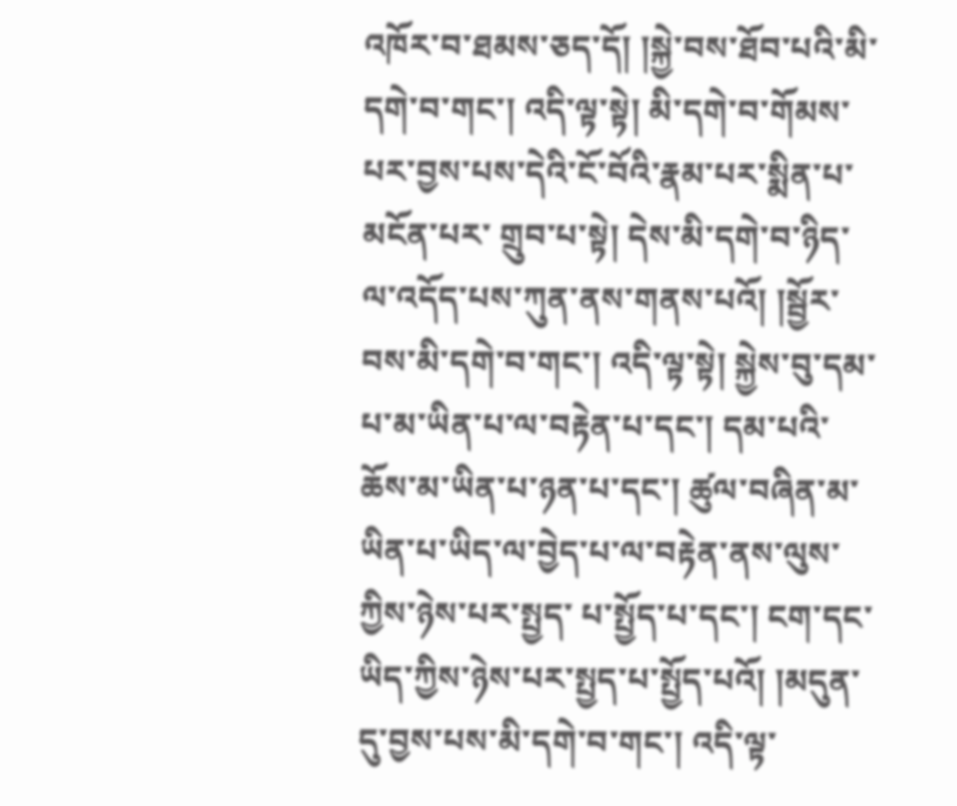འཁོར་བ་ཐམས་ཅད་དོ། །སྐྱེ་བས་ཐོབ་པའི་མི་དགེ་བ་གང་། འདི་ལྟ་སྟེ། མི་དགེ་བ་གོམས་པར་བྱས་པས་དེའི་ངོ་བོའི་རྣམ་པར་སྨིན་པ་མངོན་པར་ གྲུབ་པ་སྟེ། དེས་མི་དགེ་བ་ཉིད་ལ་འདོད་པས་ཀུན་ནས་གནས་པའོ། །སྦྱོར་བས་མི་དགེ་བ་གང་། འདི་ལྟ་སྟེ། སྐྱེས་བུ་དམ་པ་མ་ཡིན་པ་ལ་བརྟེན་པ་དང་། དམ་པའི་ཆོས་མ་ཡིན་པ་ཉན་པ་དང་། ཚུལ་བཞིན་མ་ཡིན་པ་ཡིད་ལ་བྱེད་པ་ལ་བརྟེན་ནས་ལུས་ཀྱིས་ཉེས་པར་སྤྱད་ པ་སྤྱོད་པ་དང་། ངག་དང་ཡིད་ཀྱིས་ཉེས་པར་སྤྱད་པ་སྤྱོད་པའོ། །མདུན་དུ་བྱས་པས་མི་དགེ་བ་གང་། འདི་ལྟ་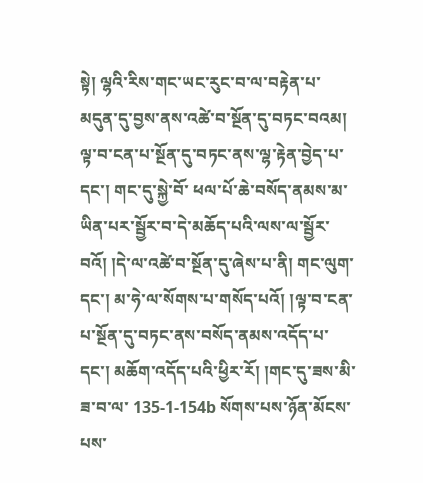སྟེ། ལྷའི་རིས་གང་ཡང་རུང་བ་ལ་བརྟེན་པ་མདུན་དུ་བྱས་ནས་འཚེ་བ་སྔོན་དུ་བཏང་བའམ། ལྟ་བ་ངན་པ་སྔོན་དུ་བཏང་ནས་ལྷ་རྟེན་བྱེད་པ་དང་། གང་དུ་སྐྱེ་བོ་ ཕལ་པོ་ཆེ་བསོད་ནམས་མ་ཡིན་པར་སྦྱོར་བ་དེ་མཆོད་པའི་ལས་ལ་སྦྱོར་བའོ། །དེ་ལ་འཚེ་བ་སྔོན་དུ་ཞེས་པ་ནི། གང་ལུག་དང་། མ་ཧེ་ལ་སོགས་པ་གསོད་པའོ། །ལྟ་བ་ངན་པ་སྔོན་དུ་བཏང་ནས་བསོད་ནམས་འདོད་པ་དང་། མཆོག་འདོད་པའི་ཕྱིར་རོ། །གང་དུ་ཟས་མི་ཟ་བ་ལ་ 135-1-154b སོགས་པས་ཉོན་མོངས་པས་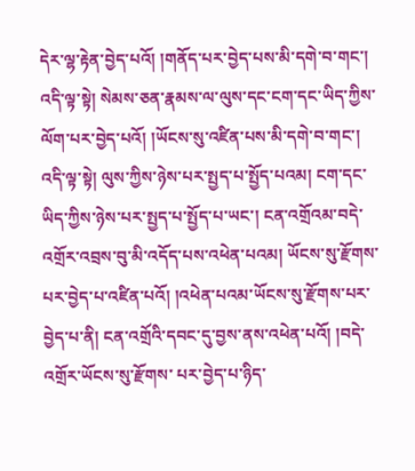དེར་ལྷ་རྟེན་བྱེད་པའོ། །གནོད་པར་བྱེད་པས་མི་དགེ་བ་གང་། འདི་ལྟ་སྟེ། སེམས་ཅན་རྣམས་ལ་ལུས་དང་ངག་དང་ཡིད་ཀྱིས་ལོག་པར་བྱེད་པའོ། །ཡོངས་སུ་འཛིན་པས་མི་དགེ་བ་གང་། འདི་ལྟ་སྟེ། ལུས་ཀྱིས་ཉེས་པར་སྤྱད་པ་སྤྱོད་པའམ། ངག་དང་ ཡིད་ཀྱིས་ཉེས་པར་སྤྱད་པ་སྤྱོད་པ་ཡང་། ངན་འགྲོའམ་བདེ་འགྲོར་འབྲས་བུ་མི་འདོད་པས་འཕེན་པའམ། ཡོངས་སུ་རྫོགས་པར་བྱེད་པ་འཛིན་པའོ། །འཕེན་པའམ་ཡོངས་སུ་རྫོགས་པར་བྱེད་པ་ནི། ངན་འགྲོའི་དབང་དུ་བྱས་ནས་འཕེན་པའོ། །བདེ་འགྲོར་ཡོངས་སུ་རྫོགས་ པར་བྱེད་པ་ཉིད་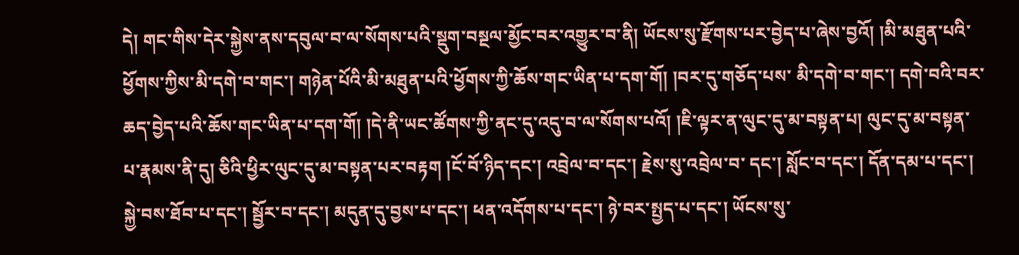དེ། གང་གིས་དེར་སྐྱེས་ནས་དབུལ་བ་ལ་སོགས་པའི་སྡུག་བསྔལ་མྱོང་བར་འགྱུར་བ་ནི། ཡོངས་སུ་རྫོགས་པར་བྱེད་པ་ཞེས་བྱའོ། །མི་མཐུན་པའི་ཕྱོགས་ཀྱིས་མི་དགེ་བ་གང་། གཉེན་པོའི་མི་མཐུན་པའི་ཕྱོགས་ཀྱི་ཆོས་གང་ཡིན་པ་དག་གོ། །བར་དུ་གཅོད་པས་ མི་དགེ་བ་གང་། དགེ་བའི་བར་ཆད་བྱེད་པའི་ཆོས་གང་ཡིན་པ་དག་གོ། །དེ་ནི་ཡང་ཚོགས་ཀྱི་ནང་དུ་འདུ་བ་ལ་སོགས་པའོ། །ཇི་ལྟར་ན་ལུང་དུ་མ་བསྟན་པ། ལུང་དུ་མ་བསྟན་པ་རྣམས་ནི་དུ། ཅིའི་ཕྱིར་ལུང་དུ་མ་བསྟན་པར་བརྟག །ངོ་བོ་ཉིད་དང་། འབྲེལ་བ་དང་། རྗེས་སུ་འབྲེལ་བ་ དང་། སློང་བ་དང་། དོན་དམ་པ་དང་། སྐྱེ་བས་ཐོབ་པ་དང་། སྦྱོར་བ་དང་། མདུན་དུ་བྱས་པ་དང་། ཕན་འདོགས་པ་དང་། ཉེ་བར་སྤྱད་པ་དང་། ཡོངས་སུ་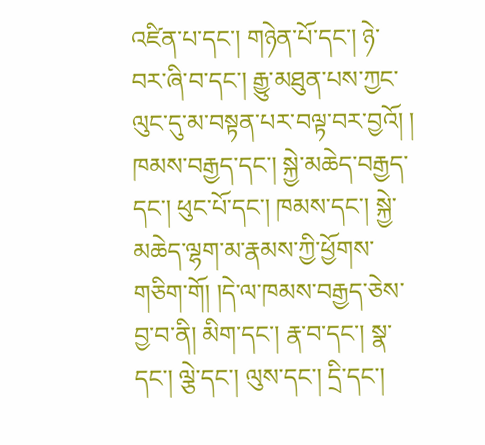འཛིན་པ་དང་། གཉེན་པོ་དང་། ཉེ་བར་ཞི་བ་དང་། རྒྱུ་མཐུན་པས་ཀྱང་ལུང་དུ་མ་བསྟན་པར་བལྟ་བར་བྱའོ། ། ཁམས་བརྒྱད་དང་། སྐྱེ་མཆེད་བརྒྱད་དང་། ཕུང་པོ་དང་། ཁམས་དང་། སྐྱེ་མཆེད་ལྷག་མ་རྣམས་ཀྱི་ཕྱོགས་གཅིག་གོ། །དེ་ལ་ཁམས་བརྒྱད་ཅེས་བྱ་བ་ནི། མིག་དང་། རྣ་བ་དང་། སྣ་དང་། ལྕེ་དང་། ལུས་དང་། དྲི་དང་།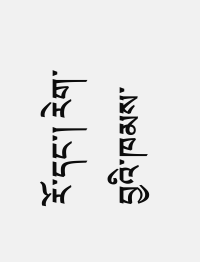རོ་དང་། རེག་བྱའི་ཁམས་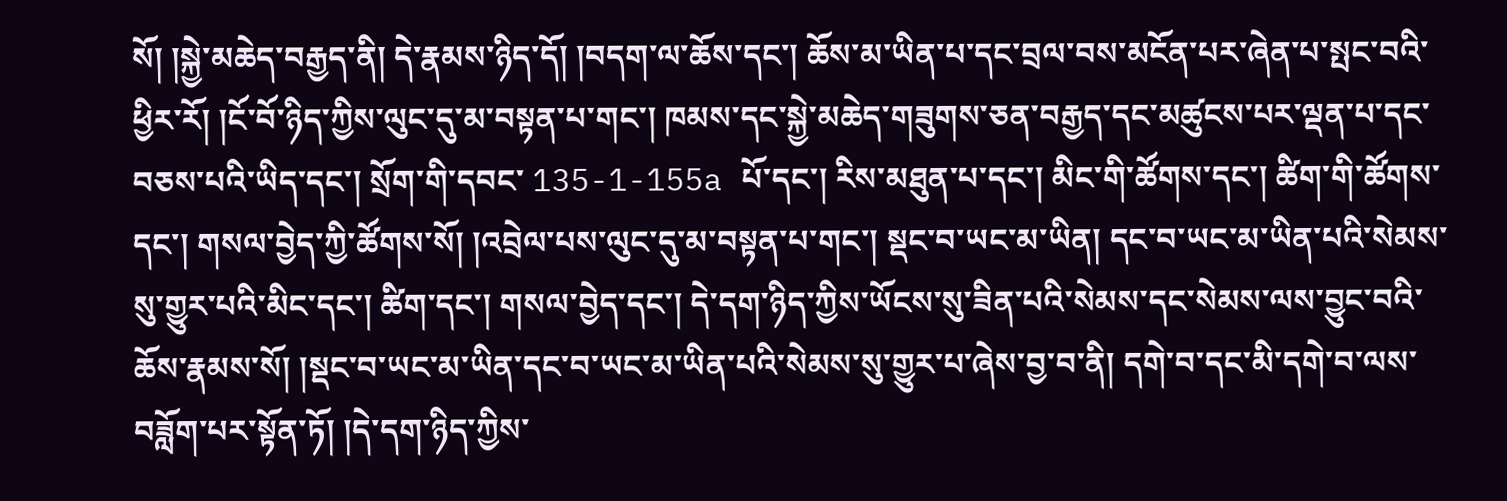སོ། །སྐྱེ་མཆེད་བརྒྱད་ནི། དེ་རྣམས་ཉིད་དོ། །བདག་ལ་ཆོས་དང་། ཆོས་མ་ཡིན་པ་དང་བྲལ་བས་མངོན་པར་ཞེན་པ་སྤང་བའི་ཕྱིར་རོ། །ངོ་བོ་ཉིད་ཀྱིས་ལུང་དུ་མ་བསྟན་པ་གང་། ཁམས་དང་སྐྱེ་མཆེད་གཟུགས་ཅན་བརྒྱད་དང་མཚུངས་པར་ལྡན་པ་དང་བཅས་པའི་ཡིད་དང་། སྲོག་གི་དབང་ 135-1-155a པོ་དང་། རིས་མཐུན་པ་དང་། མིང་གི་ཚོགས་དང་། ཚིག་གི་ཚོགས་དང་། གསལ་བྱེད་ཀྱི་ཚོགས་སོ། །འབྲེལ་པས་ལུང་དུ་མ་བསྟན་པ་གང་། སྡང་བ་ཡང་མ་ཡིན། དང་བ་ཡང་མ་ཡིན་པའི་སེམས་སུ་གྱུར་པའི་མིང་དང་། ཚིག་དང་། གསལ་བྱེད་དང་། དེ་དག་ཉིད་ཀྱིས་ཡོངས་སུ་ཟིན་པའི་སེམས་དང་སེམས་ལས་བྱུང་བའི་ཆོས་རྣམས་སོ། །སྡང་བ་ཡང་མ་ཡིན་དང་བ་ཡང་མ་ཡིན་པའི་སེམས་སུ་གྱུར་པ་ཞེས་བྱ་བ་ནི། དགེ་བ་དང་མི་དགེ་བ་ལས་བཟློག་པར་སྟོན་ཏོ། །དེ་དག་ཉིད་ཀྱིས་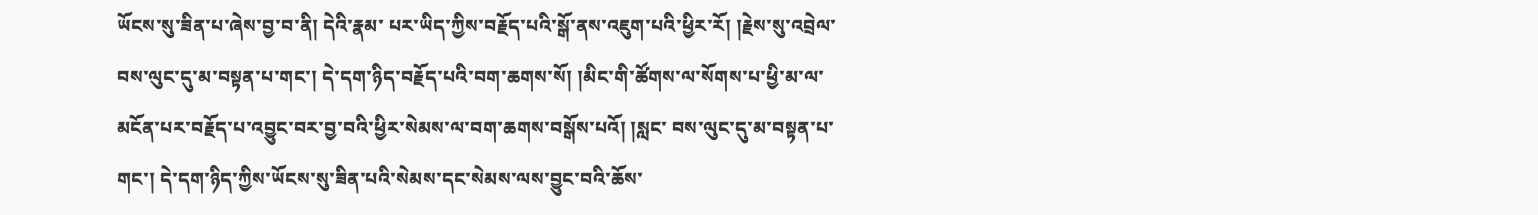ཡོངས་སུ་ཟིན་པ་ཞེས་བྱ་བ་ནི། དེའི་རྣམ་ པར་ཡིད་ཀྱིས་བརྗོད་པའི་སྒོ་ནས་འཇུག་པའི་ཕྱིར་རོ། །རྗེས་སུ་འབྲེལ་བས་ལུང་དུ་མ་བསྟན་པ་གང་། དེ་དག་ཉིད་བརྗོད་པའི་བག་ཆགས་སོ། །མིང་གི་ཚོགས་ལ་སོགས་པ་ཕྱི་མ་ལ་མངོན་པར་བརྗོད་པ་འབྱུང་བར་བྱ་བའི་ཕྱིར་སེམས་ལ་བག་ཆགས་བསྒོས་པའོ། །སླང་ བས་ལུང་དུ་མ་བསྟན་པ་གང་། དེ་དག་ཉིད་ཀྱིས་ཡོངས་སུ་ཟིན་པའི་སེམས་དང་སེམས་ལས་བྱུང་བའི་ཆོས་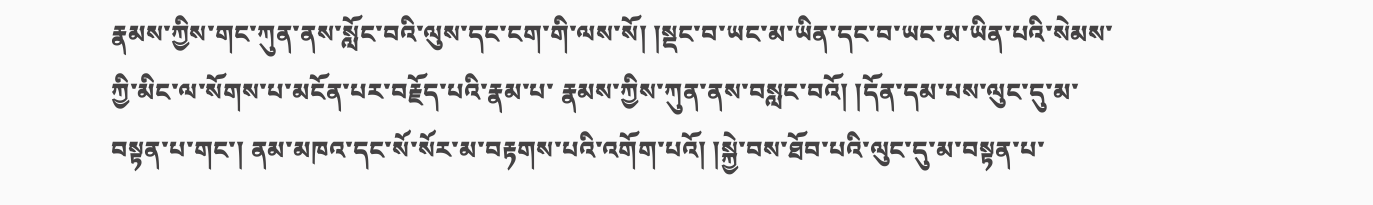རྣམས་ཀྱིས་གང་ཀུན་ནས་སློང་བའི་ལུས་དང་ངག་གི་ལས་སོ། །སྡང་བ་ཡང་མ་ཡིན་དང་བ་ཡང་མ་ཡིན་པའི་སེམས་ཀྱི་མིང་ལ་སོགས་པ་མངོན་པར་བརྗོད་པའི་རྣམ་པ་ རྣམས་ཀྱིས་ཀུན་ནས་བསླང་བའོ། །དོན་དམ་པས་ལུང་དུ་མ་བསྟན་པ་གང་། ནམ་མཁའ་དང་སོ་སོར་མ་བརྟགས་པའི་འགོག་པའོ། །སྐྱེ་བས་ཐོབ་པའི་ལུང་དུ་མ་བསྟན་པ་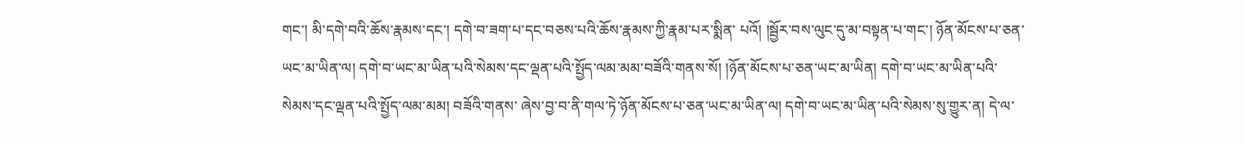གང་། མི་དགེ་བའི་ཆོས་རྣམས་དང་། དགེ་བ་ཟག་པ་དང་བཅས་པའི་ཆོས་རྣམས་ཀྱི་རྣམ་པར་སྨིན་ པའོ། །སྦྱོར་བས་ལུང་དུ་མ་བསྟན་པ་གང་། ཉོན་མོངས་པ་ཅན་ཡང་མ་ཡིན་ལ། དགེ་བ་ཡང་མ་ཡིན་པའི་སེམས་དང་ལྡན་པའི་སྤྱོད་ལམ་མམ་བཟོའི་གནས་སོ། །ཉོན་མོངས་པ་ཅན་ཡང་མ་ཡིན། དགེ་བ་ཡང་མ་ཡིན་པའི་སེམས་དང་ལྡན་པའི་སྤྱོད་ལམ་མམ། བཟོའི་གནས་ ཞེས་བྱ་བ་ནི་གལ་ཏེ་ཉོན་མོངས་པ་ཅན་ཡང་མ་ཡིན་ལ། དགེ་བ་ཡང་མ་ཡིན་པའི་སེམས་སུ་གྱུར་ན། དེ་ལ་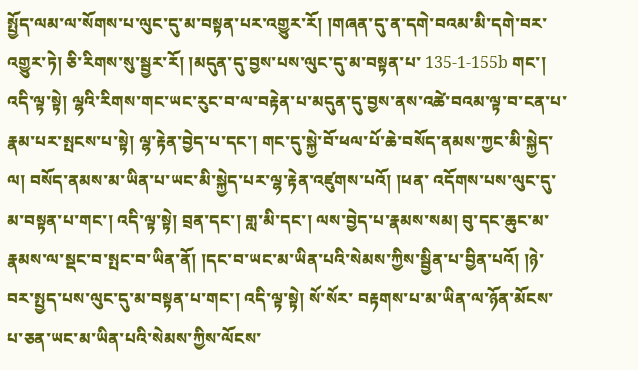སྤྱོད་ལམ་ལ་སོགས་པ་ལུང་དུ་མ་བསྟན་པར་འགྱུར་རོ། །གཞན་དུ་ན་དགེ་བའམ་མི་དགེ་བར་འགྱུར་ཏེ། ཅི་རིགས་སུ་སྦྱར་རོ། །མདུན་དུ་བྱས་པས་ལུང་དུ་མ་བསྟན་པ་ 135-1-155b གང་། འདི་ལྟ་སྟེ། ལྷའི་རིགས་གང་ཡང་རུང་བ་ལ་བརྟེན་པ་མདུན་དུ་བྱས་ནས་འཚེ་བའམ་ལྟ་བ་ངན་པ་རྣམ་པར་སྤངས་པ་སྟེ། ལྷ་རྟེན་བྱེད་པ་དང་། གང་དུ་སྐྱེ་བོ་ཕལ་པོ་ཆེ་བསོད་ནམས་ཀྱང་མི་སྐྱེད་ལ། བསོད་ནམས་མ་ཡིན་པ་ཡང་མི་སྐྱེད་པར་ལྷ་རྟེན་འཛུགས་པའོ། །ཕན་ འདོགས་པས་ལུང་དུ་མ་བསྟན་པ་གང་། འདི་ལྟ་སྟེ། བྲན་དང་། གླ་མི་དང་། ལས་བྱེད་པ་རྣམས་སམ། བུ་དང་ཆུང་མ་རྣམས་ལ་སྡང་བ་སྤང་བ་ཡིན་ནོ། །དང་བ་ཡང་མ་ཡིན་པའི་སེམས་ཀྱིས་སྦྱིན་པ་བྱིན་པའོ། །ཉེ་བར་སྤྱད་པས་ལུང་དུ་མ་བསྟན་པ་གང་། འདི་ལྟ་སྟེ། སོ་སོར་ བརྟགས་པ་མ་ཡིན་ལ་ཉོན་མོངས་པ་ཅན་ཡང་མ་ཡིན་པའི་སེམས་ཀྱིས་ལོངས་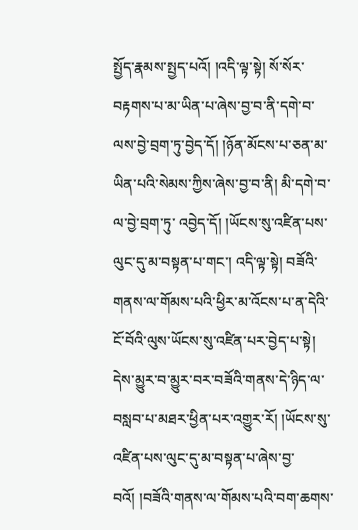སྤྱོད་རྣམས་སྤྱད་པའོ། །འདི་ལྟ་སྟེ། སོ་སོར་བརྟགས་པ་མ་ཡིན་པ་ཞེས་བྱ་བ་ནི་དགེ་བ་ལས་བྱེ་བྲག་ཏུ་བྱེད་དོ། །ཉོན་མོངས་པ་ཅན་མ་ཡིན་པའི་སེམས་ཀྱིས་ཞེས་བྱ་བ་ནི། མི་དགེ་བ་ལ་བྱེ་བྲག་ཏུ་ འབྱེད་དོ། །ཡོངས་སུ་འཛིན་པས་ལུང་དུ་མ་བསྟན་པ་གང་། འདི་ལྟ་སྟེ། བཟོའི་གནས་ལ་གོམས་པའི་ཕྱིར་མ་འོངས་པ་ན་དེའི་ངོ་བོའི་ལུས་ཡོངས་སུ་འཛིན་པར་བྱེད་པ་སྟེ། དེས་མྱུར་བ་མྱུར་བར་བཟོའི་གནས་དེ་ཉིད་ལ་བསླབ་པ་མཐར་ཕྱིན་པར་འགྱུར་རོ། །ཡོངས་སུ་ འཛིན་པས་ལུང་དུ་མ་བསྟན་པ་ཞེས་བྱ་བའོ། །བཟོའི་གནས་ལ་གོམས་པའི་བག་ཆགས་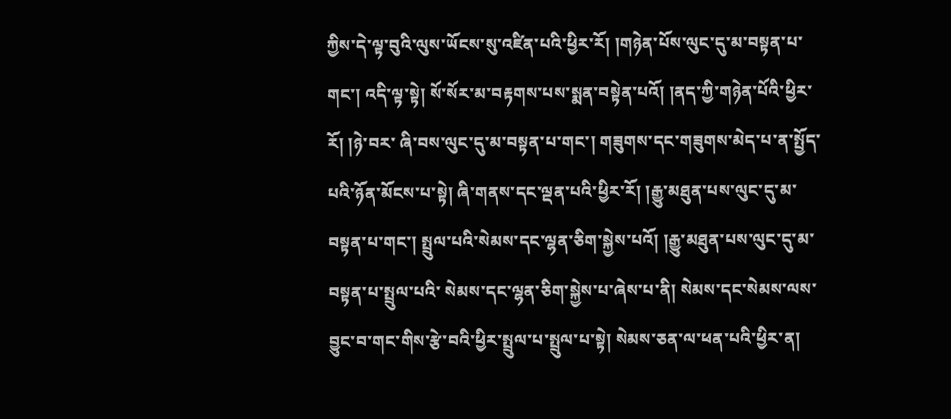ཀྱིས་དེ་ལྟ་བུའི་ལུས་ཡོངས་སུ་འཛིན་པའི་ཕྱིར་རོ། །གཉེན་པོས་ལུང་དུ་མ་བསྟན་པ་གང་། འདི་ལྟ་སྟེ། སོ་སོར་མ་བརྟགས་པས་སྨན་བསྟེན་པའོ། །ནད་ཀྱི་གཉེན་པོའི་ཕྱིར་རོ། །ཉེ་བར་ ཞི་བས་ལུང་དུ་མ་བསྟན་པ་གང་། གཟུགས་དང་གཟུགས་མེད་པ་ན་སྤྱོད་པའི་ཉོན་མོངས་པ་སྟེ། ཞི་གནས་དང་ལྡན་པའི་ཕྱིར་རོ། །རྒྱུ་མཐུན་པས་ལུང་དུ་མ་བསྟན་པ་གང་། སྤྲུལ་པའི་སེམས་དང་ལྷན་ཅིག་སྐྱེས་པའོ། །རྒྱུ་མཐུན་པས་ལུང་དུ་མ་བསྟན་པ་སྤྲུལ་པའི་ སེམས་དང་ལྷན་ཅིག་སྐྱེས་པ་ཞེས་པ་ནི། སེམས་དང་སེམས་ལས་བྱུང་བ་གང་གིས་རྩེ་བའི་ཕྱིར་སྤྲུལ་པ་སྤྲུལ་པ་སྟེ། སེམས་ཅན་ལ་ཕན་པའི་ཕྱིར་ན།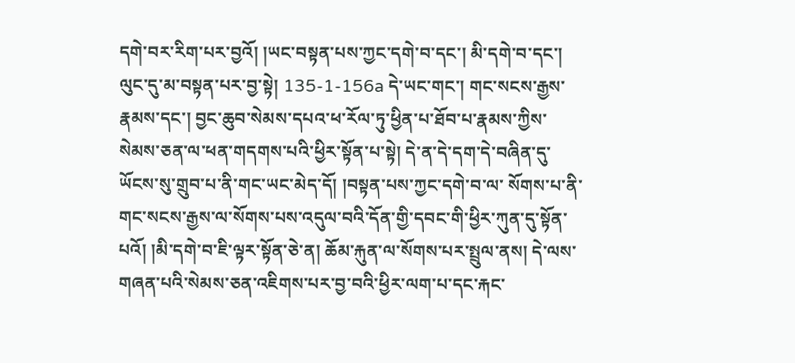དགེ་བར་རིག་པར་བྱའོ། །ཡང་བསྟན་པས་ཀྱང་དགེ་བ་དང་། མི་དགེ་བ་དང་། ལུང་དུ་མ་བསྟན་པར་བྱ་སྟེ། 135-1-156a དེ་ཡང་གང་། གང་སངས་རྒྱས་རྣམས་དང་། བྱང་ཆུབ་སེམས་དཔའ་ཕ་རོལ་ཏུ་ཕྱིན་པ་ཐོབ་པ་རྣམས་ཀྱིས་སེམས་ཅན་ལ་ཕན་གདགས་པའི་ཕྱིར་སྟོན་པ་སྟེ། དེ་ན་དེ་དག་དེ་བཞིན་དུ་ཡོངས་སུ་གྲུབ་པ་ནི་གང་ཡང་མེད་དོ། །བསྟན་པས་ཀྱང་དགེ་བ་ལ་ སོགས་པ་ནི་གང་སངས་རྒྱས་ལ་སོགས་པས་འདུལ་བའི་དོན་གྱི་དབང་གི་ཕྱིར་ཀུན་དུ་སྟོན་པའོ། །མི་དགེ་བ་ཇི་ལྟར་སྟོན་ཅེ་ན། ཆོམ་རྐུན་ལ་སོགས་པར་སྤྲུལ་ནས། དེ་ལས་གཞན་པའི་སེམས་ཅན་འཇིགས་པར་བྱ་བའི་ཕྱིར་ལག་པ་དང་རྐང་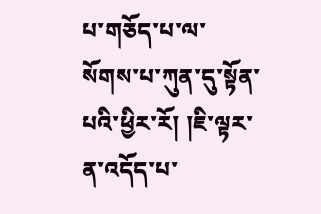པ་གཅོད་པ་ལ་སོགས་པ་ཀུན་དུ་སྟོན་ པའི་ཕྱིར་རོ། །ཇི་ལྟར་ན་འདོད་པ་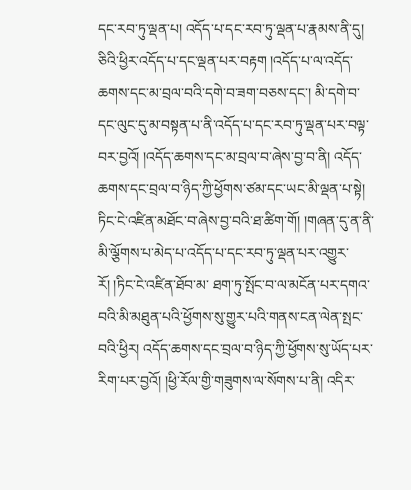དང་རབ་ཏུ་ལྡན་པ། འདོད་པ་དང་རབ་ཏུ་ལྡན་པ་རྣམས་ནི་དུ། ཅིའི་ཕྱིར་འདོད་པ་དང་ལྡན་པར་བརྟག །འདོད་པ་ལ་འདོད་ཆགས་དང་མ་བྲལ་བའི་དགེ་བ་ཟག་བཅས་དང་། མི་དགེ་བ་དང་ལུང་དུ་མ་བསྟན་པ་ནི་འདོད་པ་དང་རབ་ཏུ་ལྡན་པར་བལྟ་ བར་བྱའོ། །འདོད་ཆགས་དང་མ་བྲལ་བ་ཞེས་བྱ་བ་ནི། འདོད་ཆགས་དང་བྲལ་བ་ཉིད་ཀྱི་ཕྱོགས་ཙམ་དང་ཡང་མི་ལྡན་པ་སྟེ། ཏིང་ངེ་འཛིན་མཐོང་བ་ཞེས་བྱ་བའི་ཐ་ཚིག་གོ། །གཞན་དུ་ན་ནི་མི་ལྕོགས་པ་མེད་པ་འདོད་པ་དང་རབ་ཏུ་ལྡན་པར་འགྱུར་རོ། །ཏིང་ངེ་འཛིན་ཐོབ་མ་ ཐག་ཏུ་སྤོང་བ་ལ་མངོན་པར་དགའ་བའི་མི་མཐུན་པའི་ཕྱོགས་སུ་གྱུར་པའི་གནས་ངན་ལེན་སྤང་བའི་ཕྱིར། འདོད་ཆགས་དང་བྲལ་བ་ཉིད་ཀྱི་ཕྱོགས་སུ་ཡོད་པར་རིག་པར་བྱའོ། །ཕྱི་རོལ་གྱི་གཟུགས་ལ་སོགས་པ་ནི། འདིར་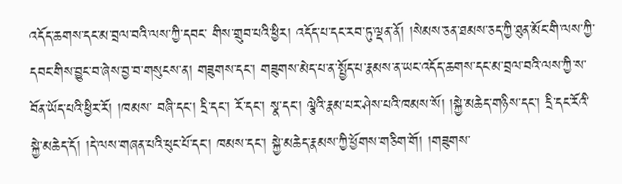འདོད་ཆགས་དང་མ་བྲལ་བའི་ལས་ཀྱི་དབང་ གིས་གྲུབ་པའི་ཕྱིར། འདོད་པ་དང་རབ་ཏུ་ལྡན་ནོ། །སེམས་ཅན་ཐམས་ཅད་ཀྱི་ཐུན་མོང་གི་ལས་ཀྱི་དབང་གིས་བྱུང་བ་ཞེས་བྱ་བ་གསུངས་ན། གཟུགས་དང་། གཟུགས་མེད་པ་ན་སྤྱོད་པ་རྣམས་ན་ཡང་འདོད་ཆགས་དང་མ་བྲལ་བའི་ལས་ཀྱི་ས་བོན་ཡོད་པའི་ཕྱིར་རོ། །ཁམས་ བཞི་དང་། དྲི་དང་། རོ་དང་། སྣ་དང་། ལྕེའི་རྣམ་པར་ཤེས་པའི་ཁམས་སོ། །སྐྱེ་མཆེད་གཉིས་དང་། དྲི་དང་རོའི་སྐྱེ་མཆེད་དོ། །དེ་ལས་གཞན་པའི་ཕུང་པོ་དང་། ཁམས་དང་། སྐྱེ་མཆེད་རྣམས་ཀྱི་ཕྱོགས་གཅིག་གོ། །གཟུགས་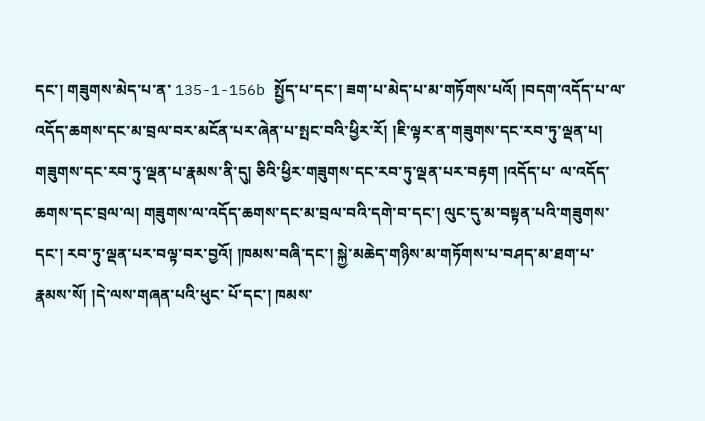དང་། གཟུགས་མེད་པ་ན་ 135-1-156b སྤྱོད་པ་དང་། ཟག་པ་མེད་པ་མ་གཏོགས་པའོ། །བདག་འདོད་པ་ལ་འདོད་ཆགས་དང་མ་བྲལ་བར་མངོན་པར་ཞེན་པ་སྤང་བའི་ཕྱིར་རོ། །ཇི་ལྟར་ན་གཟུགས་དང་རབ་ཏུ་ལྡན་པ། གཟུགས་དང་རབ་ཏུ་ལྡན་པ་རྣམས་ནི་དུ། ཅིའི་ཕྱིར་གཟུགས་དང་རབ་ཏུ་ལྡན་པར་བརྟག །འདོད་པ་ ལ་འདོད་ཆགས་དང་བྲལ་ལ། གཟུགས་ལ་འདོད་ཆགས་དང་མ་བྲལ་བའི་དགེ་བ་དང་། ལུང་དུ་མ་བསྟན་པའི་གཟུགས་དང་། རབ་ཏུ་ལྡན་པར་བལྟ་བར་བྱའོ། །ཁམས་བཞི་དང་། སྐྱེ་མཆེད་གཉིས་མ་གཏོགས་པ་བཤད་མ་ཐག་པ་རྣམས་སོ། །དེ་ལས་གཞན་པའི་ཕུང་ པོ་དང་། ཁམས་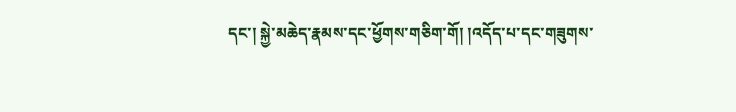དང་། སྐྱེ་མཆེད་རྣམས་དང་ཕྱོགས་གཅིག་གོ། །འདོད་པ་དང་གཟུགས་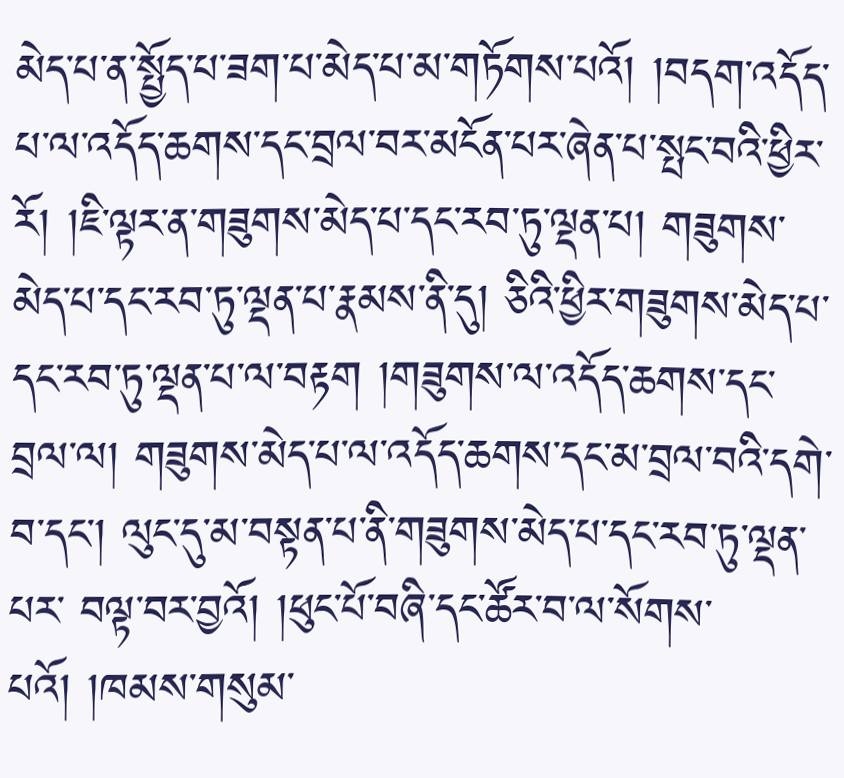མེད་པ་ན་སྤྱོད་པ་ཟག་པ་མེད་པ་མ་གཏོགས་པའོ། །བདག་འདོད་པ་ལ་འདོད་ཆགས་དང་བྲལ་བར་མངོན་པར་ཞེན་པ་སྤང་བའི་ཕྱིར་རོ། །ཇི་ལྟར་ན་གཟུགས་མེད་པ་དང་རབ་ཏུ་ལྡན་པ། གཟུགས་མེད་པ་དང་རབ་ཏུ་ལྡན་པ་རྣམས་ནི་དུ། ཅིའི་ཕྱིར་གཟུགས་མེད་པ་དང་རབ་ཏུ་ལྡན་པ་ལ་བརྟག །གཟུགས་ལ་འདོད་ཆགས་དང་བྲལ་ལ། གཟུགས་མེད་པ་ལ་འདོད་ཆགས་དང་མ་བྲལ་བའི་དགེ་བ་དང་། ལུང་དུ་མ་བསྟན་པ་ནི་གཟུགས་མེད་པ་དང་རབ་ཏུ་ལྡན་པར་ བལྟ་བར་བྱའོ། །ཕུང་པོ་བཞི་དང་ཚོར་བ་ལ་སོགས་པའོ། །ཁམས་གསུམ་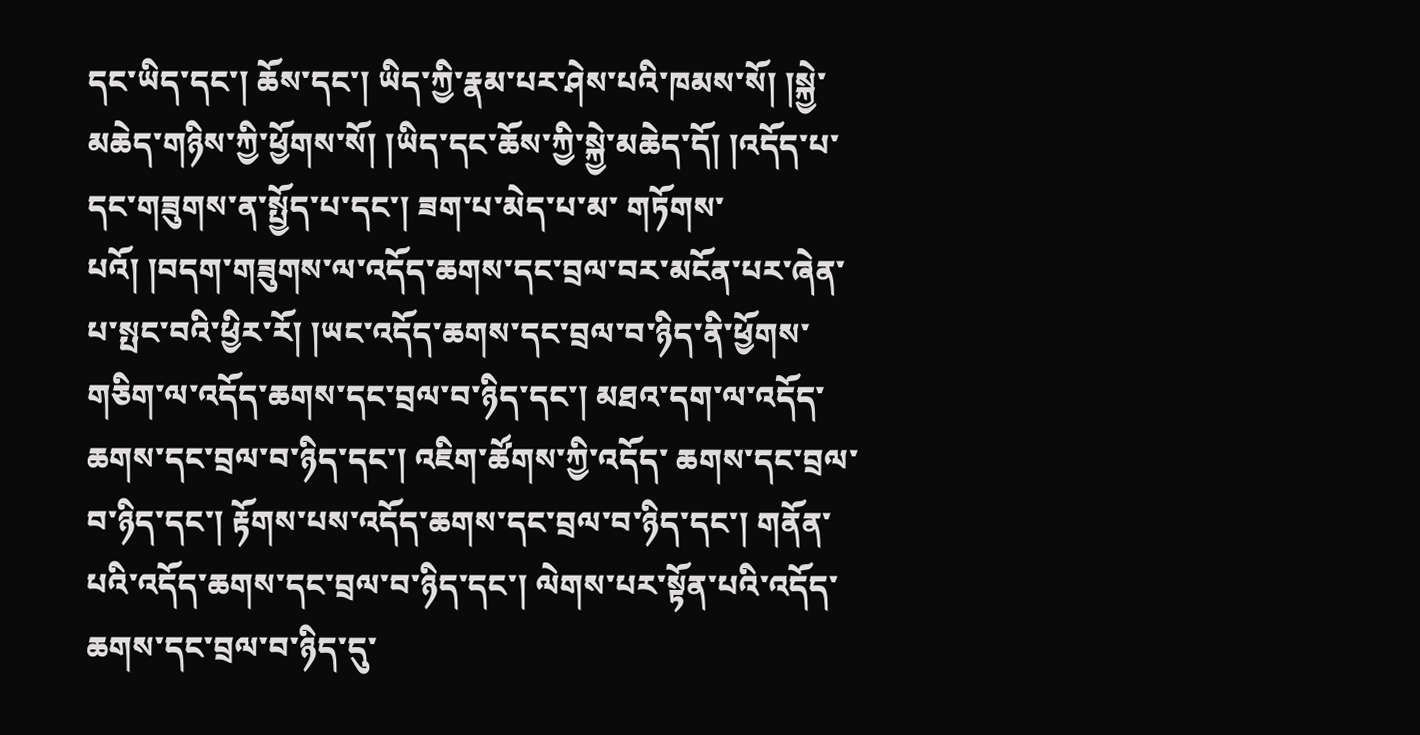དང་ཡིད་དང་། ཆོས་དང་། ཡིད་ཀྱི་རྣམ་པར་ཤེས་པའི་ཁམས་སོ། །སྐྱེ་མཆེད་གཉིས་ཀྱི་ཕྱོགས་སོ། །ཡིད་དང་ཆོས་ཀྱི་སྐྱེ་མཆེད་དོ། །འདོད་པ་དང་གཟུགས་ན་སྤྱོད་པ་དང་། ཟག་པ་མེད་པ་མ་ གཏོགས་པའོ། །བདག་གཟུགས་ལ་འདོད་ཆགས་དང་བྲལ་བར་མངོན་པར་ཞེན་པ་སྤང་བའི་ཕྱིར་རོ། །ཡང་འདོད་ཆགས་དང་བྲལ་བ་ཉིད་ནི་ཕྱོགས་གཅིག་ལ་འདོད་ཆགས་དང་བྲལ་བ་ཉིད་དང་། མཐའ་དག་ལ་འདོད་ཆགས་དང་བྲལ་བ་ཉིད་དང་། འཇིག་ཚོགས་ཀྱི་འདོད་ ཆགས་དང་བྲལ་བ་ཉིད་དང་། རྟོགས་པས་འདོད་ཆགས་དང་བྲལ་བ་ཉིད་དང་། གནོན་པའི་འདོད་ཆགས་དང་བྲལ་བ་ཉིད་དང་། ལེགས་པར་སྟོན་པའི་འདོད་ཆགས་དང་བྲལ་བ་ཉིད་དུ་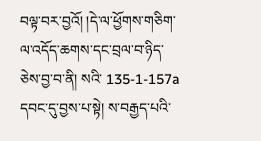བལྟ་བར་བྱའོ། །དེ་ལ་ཕྱོགས་གཅིག་ལ་འདོད་ཆགས་དང་བྲལ་བ་ཉིད་ཅེས་བྱ་བ་ནི། སའི་ 135-1-157a དབང་དུ་བྱས་པ་སྟེ། ས་བརྒྱད་པའི་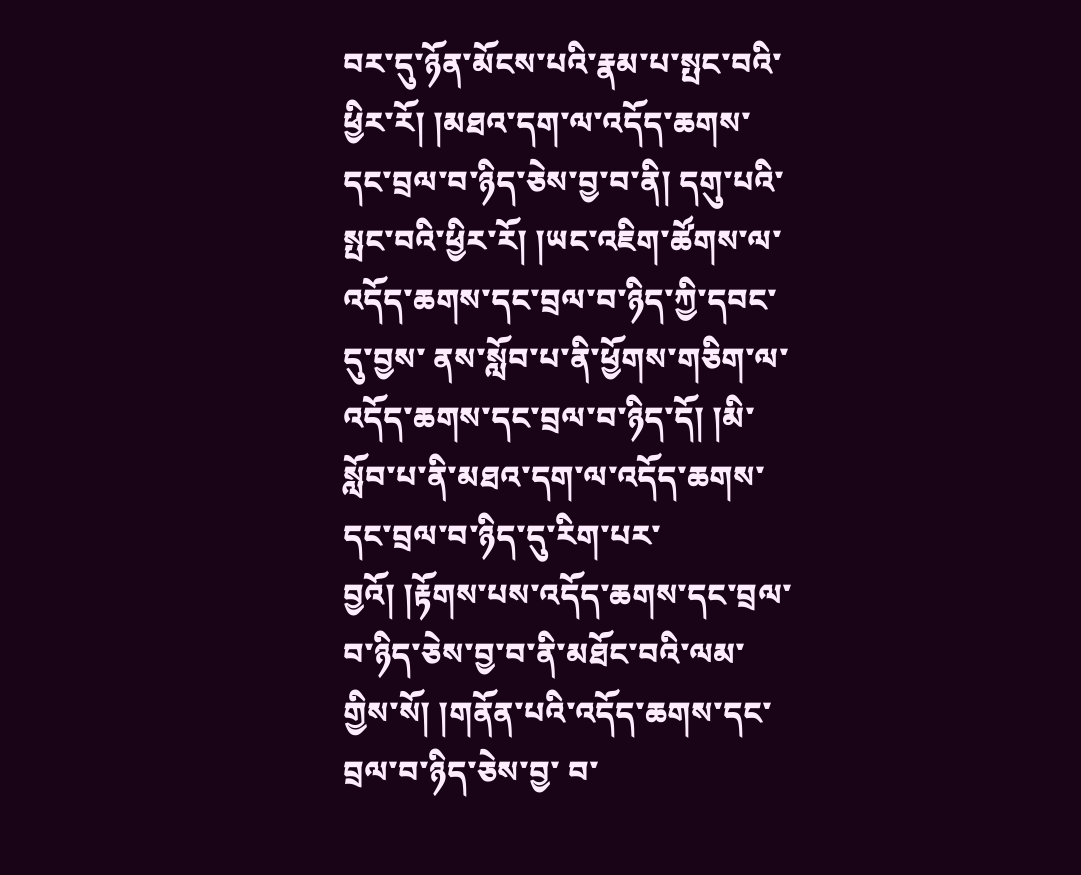བར་དུ་ཉོན་མོངས་པའི་རྣམ་པ་སྤང་བའི་ཕྱིར་རོ། །མཐའ་དག་ལ་འདོད་ཆགས་དང་བྲལ་བ་ཉིད་ཅེས་བྱ་བ་ནི། དགུ་པའི་སྤང་བའི་ཕྱིར་རོ། །ཡང་འཇིག་ཚོགས་ལ་འདོད་ཆགས་དང་བྲལ་བ་ཉིད་ཀྱི་དབང་དུ་བྱས་ ནས་སློབ་པ་ནི་ཕྱོགས་གཅིག་ལ་འདོད་ཆགས་དང་བྲལ་བ་ཉིད་དོ། །མི་སློབ་པ་ནི་མཐའ་དག་ལ་འདོད་ཆགས་དང་བྲལ་བ་ཉིད་དུ་རིག་པར་བྱའོ། །རྟོགས་པས་འདོད་ཆགས་དང་བྲལ་བ་ཉིད་ཅེས་བྱ་བ་ནི་མཐོང་བའི་ལམ་གྱིས་སོ། །གནོན་པའི་འདོད་ཆགས་དང་བྲལ་བ་ཉིད་ཅེས་བྱ་ བ་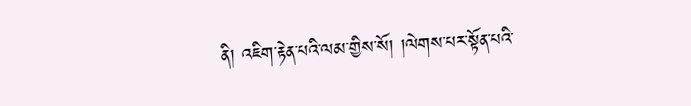ནི། འཇིག་རྟེན་པའི་ལམ་གྱིས་སོ། །ལེགས་པར་སྟོན་པའི་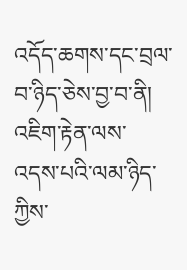འདོད་ཆགས་དང་བྲལ་བ་ཉིད་ཅེས་བྱ་བ་ནི། འཇིག་རྟེན་ལས་འདས་པའི་ལམ་ཉིད་ཀྱིས་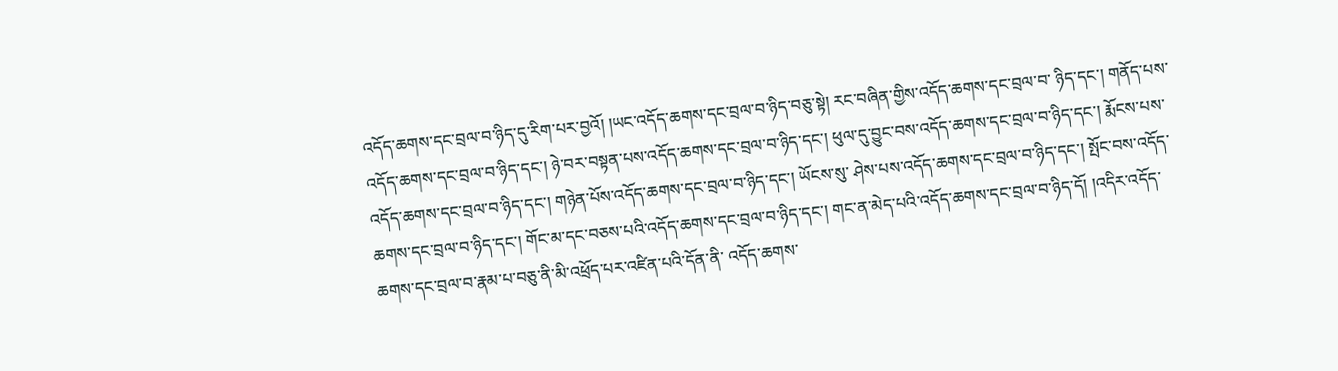འདོད་ཆགས་དང་བྲལ་བ་ཉིད་དུ་རིག་པར་བྱའོ། །ཡང་འདོད་ཆགས་དང་བྲལ་བ་ཉིད་བཅུ་སྟེ། རང་བཞིན་གྱིས་འདོད་ཆགས་དང་བྲལ་བ་ ཉིད་དང་། གནོད་པས་འདོད་ཆགས་དང་བྲལ་བ་ཉིད་དང་། ཉེ་བར་བསྟན་པས་འདོད་ཆགས་དང་བྲལ་བ་ཉིད་དང་། ཕུལ་དུ་བྱུང་བས་འདོད་ཆགས་དང་བྲལ་བ་ཉིད་དང་། རྨོངས་པས་འདོད་ཆགས་དང་བྲལ་བ་ཉིད་དང་། གཉེན་པོས་འདོད་ཆགས་དང་བྲལ་བ་ཉིད་དང་། ཡོངས་སུ་ ཤེས་པས་འདོད་ཆགས་དང་བྲལ་བ་ཉིད་དང་། སྤོང་བས་འདོད་ཆགས་དང་བྲལ་བ་ཉིད་དང་། གོང་མ་དང་བཅས་པའི་འདོད་ཆགས་དང་བྲལ་བ་ཉིད་དང་། གང་ན་མེད་པའི་འདོད་ཆགས་དང་བྲལ་བ་ཉིད་དོ། །འདིར་འདོད་ཆགས་དང་བྲལ་བ་རྣམ་པ་བཅུ་ནི་མི་འཕྲོད་པར་འཛིན་པའི་དོན་ནི་ འདོད་ཆགས་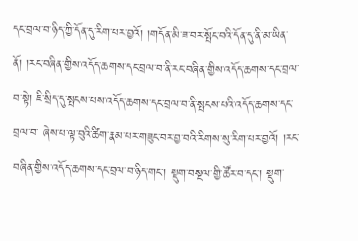དང་བྲལ་བ་ཉིད་ཀྱི་དོན་དུ་རིག་པར་བྱའོ། །གདོན་མི་ཟ་བར་སྤོང་བའི་དོན་དུ་ནི་མ་ཡིན་ནོ། །རང་བཞིན་གྱིས་འདོད་ཆགས་དང་བྲལ་བ་ནི་རང་བཞིན་གྱིས་འདོད་ཆགས་དང་བྲལ་བ་སྟེ། ཇི་སྲིད་དུ་སྤངས་པས་འདོད་ཆགས་དང་བྲལ་བ་ནི་སྤངས་པའི་འདོད་ཆགས་དང་བྲལ་བ་ ཞེས་པ་ལྟ་བུའི་ཚིག་རྣམ་པར་གཟུང་བར་བྱ་བའི་རིགས་སུ་རིག་པར་བྱའོ། །རང་བཞིན་གྱིས་འདོད་ཆགས་དང་བྲལ་བ་ཉིད་གང་། སྡུག་བསྔལ་གྱི་ཚོར་བ་དང་། སྡུག་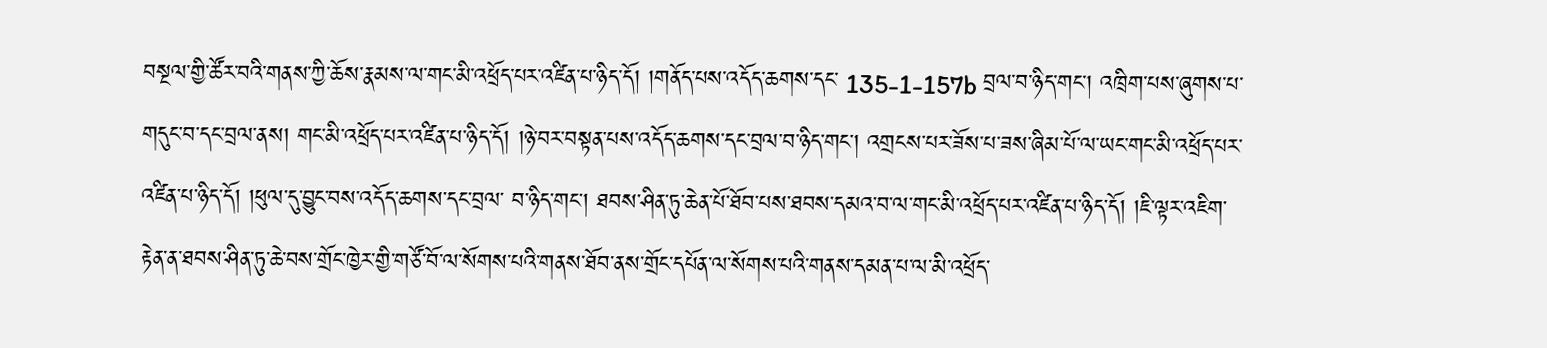བསྔལ་གྱི་ཚོར་བའི་གནས་ཀྱི་ཆོས་རྣམས་ལ་གང་མི་འཕྲོད་པར་འཛིན་པ་ཉིད་དོ། །གནོད་པས་འདོད་ཆགས་དང་ 135-1-157b བྲལ་བ་ཉིད་གང་། འཁྲིག་པས་ཞུགས་པ་གདུང་བ་དང་བྲལ་ནས། གང་མི་འཕྲོད་པར་འཛིན་པ་ཉིད་དོ། །ཉེ་བར་བསྟན་པས་འདོད་ཆགས་དང་བྲལ་བ་ཉིད་གང་། འགྲངས་པར་ཟོས་པ་ཟས་ཞིམ་པོ་ལ་ཡང་གང་མི་འཕྲོད་པར་འཛིན་པ་ཉིད་དོ། །ཕུལ་དུ་བྱུང་བས་འདོད་ཆགས་དང་བྲལ་ བ་ཉིད་གང་། ཐབས་ཤིན་ཏུ་ཆེན་པོ་ཐོབ་པས་ཐབས་དམའ་བ་ལ་གང་མི་འཕྲོད་པར་འཛིན་པ་ཉིད་དོ། །ཇི་ལྟར་འཇིག་རྟེན་ན་ཐབས་ཤིན་ཏུ་ཆེ་བས་གྲོང་ཁྱེར་གྱི་གཙོ་བོ་ལ་སོགས་པའི་གནས་ཐོབ་ནས་གྲོང་དཔོན་ལ་སོགས་པའི་གནས་དམན་པ་ལ་མི་འཕྲོད་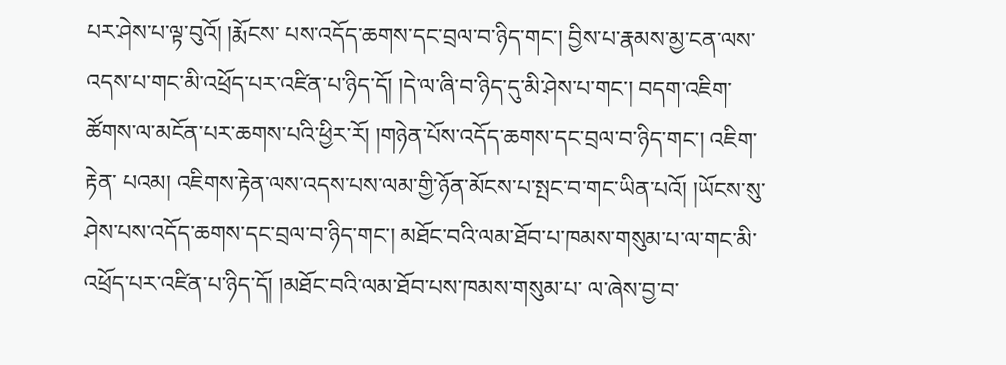པར་ཤེས་པ་ལྟ་བུའོ། །རྨོངས་ པས་འདོད་ཆགས་དང་བྲལ་བ་ཉིད་གང་། བྱིས་པ་རྣམས་མྱ་ངན་ལས་འདས་པ་གང་མི་འཕྲོད་པར་འཛིན་པ་ཉིད་དོ། །དེ་ལ་ཞི་བ་ཉིད་དུ་མི་ཤེས་པ་གང་། བདག་འཇིག་ཚོགས་ལ་མངོན་པར་ཆགས་པའི་ཕྱིར་རོ། །གཉེན་པོས་འདོད་ཆགས་དང་བྲལ་བ་ཉིད་གང་། འཇིག་རྟེན་ པའམ། འཇིགས་རྟེན་ལས་འདས་པས་ལམ་གྱི་ཉོན་མོངས་པ་སྤང་བ་གང་ཡིན་པའོ། །ཡོངས་སུ་ཤེས་པས་འདོད་ཆགས་དང་བྲལ་བ་ཉིད་གང་། མཐོང་བའི་ལམ་ཐོབ་པ་ཁམས་གསུམ་པ་ལ་གང་མི་འཕྲོད་པར་འཛིན་པ་ཉིད་དོ། །མཐོང་བའི་ལམ་ཐོབ་པས་ཁམས་གསུམ་པ་ ལ་ཞེས་བྱ་བ་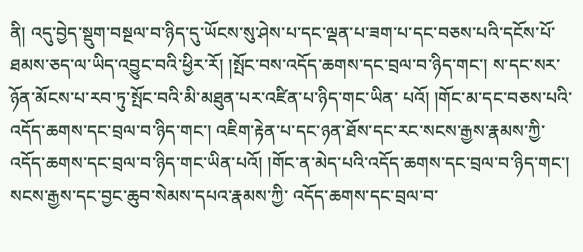ནི། འདུ་བྱེད་སྡུག་བསྔལ་བ་ཉིད་དུ་ཡོངས་སུ་ཤེས་པ་དང་ལྡན་པ་ཟག་པ་དང་བཅས་པའི་དངོས་པོ་ཐམས་ཅད་ལ་ཡིད་འབྱུང་བའི་ཕྱིར་རོ། །སྤོང་བས་འདོད་ཆགས་དང་བྲལ་བ་ཉིད་གང་། ས་དང་སར་ཉོན་མོངས་པ་རབ་ཏུ་སྤོང་བའི་མི་མཐུན་པར་འཛིན་པ་ཉིད་གང་ཡིན་ པའོ། །གོང་མ་དང་བཅས་པའི་འདོད་ཆགས་དང་བྲལ་བ་ཉིད་གང་། འཇིག་རྟེན་པ་དང་ཉན་ཐོས་དང་རང་སངས་རྒྱས་རྣམས་ཀྱི་འདོད་ཆགས་དང་བྲལ་བ་ཉིད་གང་ཡིན་པའོ། །གོང་ན་མེད་པའི་འདོད་ཆགས་དང་བྲལ་བ་ཉིད་གང་། སངས་རྒྱས་དང་བྱང་ཆུབ་སེམས་དཔའ་རྣམས་ཀྱི་ འདོད་ཆགས་དང་བྲལ་བ་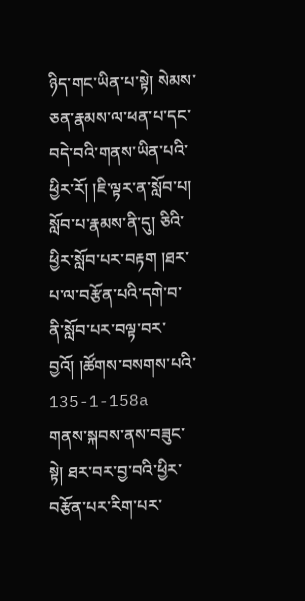ཉིད་གང་ཡིན་པ་སྟེ། སེམས་ཅན་རྣམས་ལ་ཕན་པ་དང་བདེ་བའི་གནས་ཡིན་པའི་ཕྱིར་རོ། །ཇི་ལྟར་ན་སློབ་པ། སློབ་པ་རྣམས་ནི་དུ། ཅིའི་ཕྱིར་སློབ་པར་བརྟག །ཐར་པ་ལ་བརྩོན་པའི་དགེ་བ་ནི་སློབ་པར་བལྟ་བར་བྱའོ། །ཚོགས་བསགས་པའི་ 135-1-158a གནས་སྐབས་ནས་བཟུང་སྟེ། ཐར་བར་བྱ་བའི་ཕྱིར་བརྩོན་པར་རིག་པར་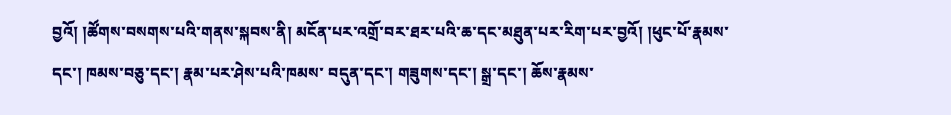བྱའོ། །ཚོགས་བསགས་པའི་གནས་སྐབས་ནི། མངོན་པར་འགྲོ་བར་ཐར་པའི་ཆ་དང་མཐུན་པར་རིག་པར་བྱའོ། །ཕུང་པོ་རྣམས་དང་། ཁམས་བཅུ་དང་། རྣམ་པར་ཤེས་པའི་ཁམས་ བདུན་དང་། གཟུགས་དང་། སྒྲ་དང་། ཆོས་རྣམས་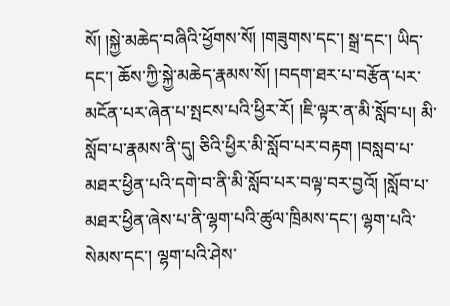སོ། །སྐྱེ་མཆེད་བཞིའི་ཕྱོགས་སོ། །གཟུགས་དང་། སྒྲ་དང་། ཡིད་དང་། ཆོས་ཀྱི་སྐྱེ་མཆེད་རྣམས་སོ། །བདག་ཐར་པ་བརྩོན་པར་མངོན་པར་ཞེན་པ་སྤངས་པའི་ཕྱིར་རོ། །ཇི་ལྟར་ན་མི་སློབ་པ། མི་སློབ་པ་རྣམས་ནི་དུ། ཅིའི་ཕྱིར་མི་སློབ་པར་བརྟག །བསླབ་པ་མཐར་ཕྱིན་པའི་དགེ་བ་ནི་མི་སློབ་པར་བལྟ་བར་བྱའོ། །སློབ་པ་མཐར་ཕྱིན་ཞེས་པ་ནི་ལྷག་པའི་ཚུལ་ཁྲིམས་དང་། ལྷག་པའི་སེམས་དང་། ལྷག་པའི་ཤེས་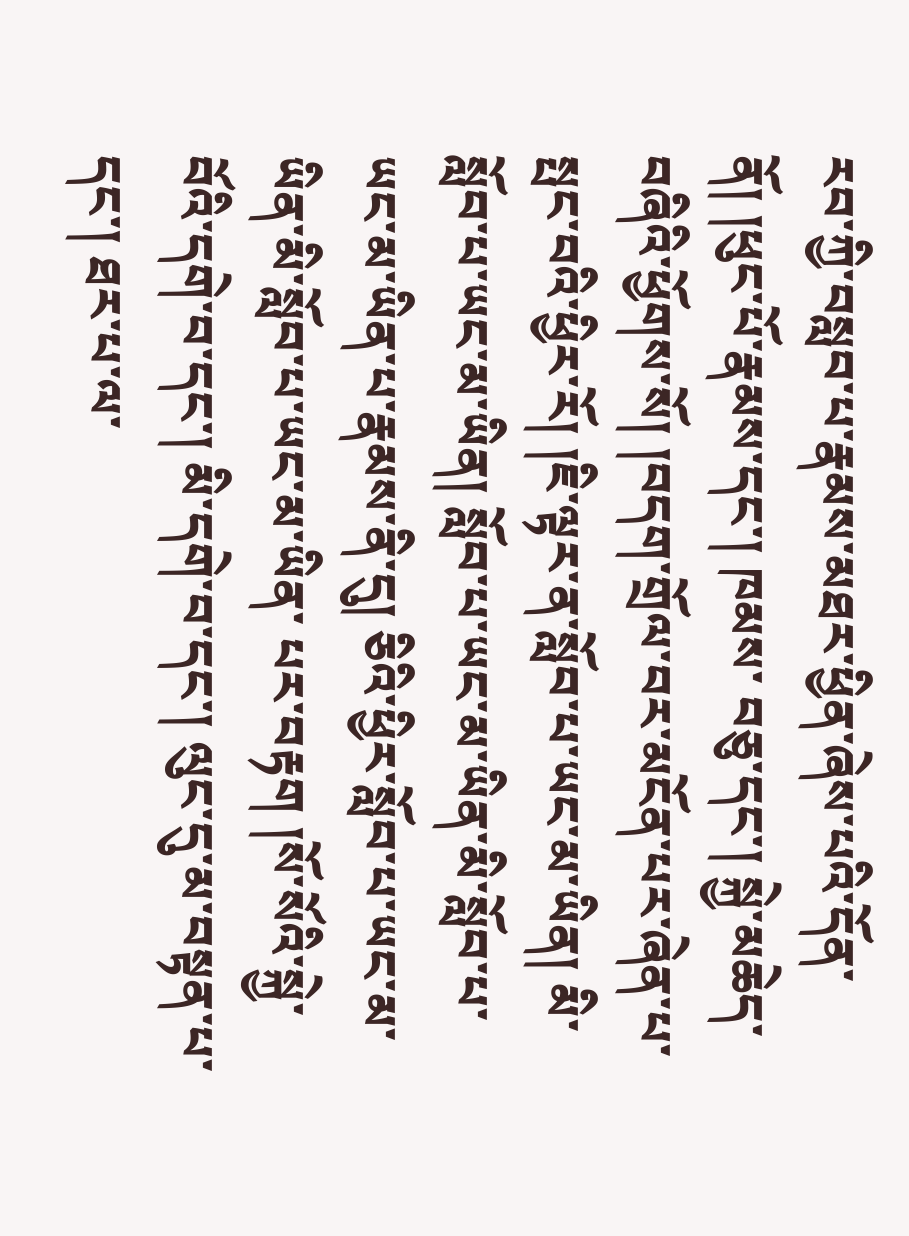རབ་ཀྱི་བསླབ་པ་རྣམས་མཐར་ཕྱིན་ཞེས་པའི་དོན་ནོ། །ཕུང་པོ་རྣམས་དང་། ཁམས་ བཅུ་དང་། སྐྱེ་མཆེད་བཞིའི་ཕྱོགས་སོ། །བདག་གྲོལ་བར་མངོན་པར་ཞེན་པ་སྤང་བའི་ཕྱིར་རོ། །ཇི་ལྟར་ན་སློབ་པ་ཡང་མ་ཡིན། མི་སློབ་པ་ཡང་མ་ཡིན། སློབ་པ་ཡང་མ་ཡིན་མི་སློབ་པ་ཡང་མ་ཡིན་པ་རྣམས་ནི་དུ། ཅིའི་ཕྱིར་སློབ་པ་ཡང་མ་ཡིན་མི་སློབ་པ་ཡང་མ་ཡིན་ པར་བརྟག །སོ་སོའི་སྐྱེ་བོའི་དགེ་བ་དང་། མི་དགེ་བ་དང་། ལུང་དུ་མ་བསྟན་པ་དང་། ཐར་པ་ལ་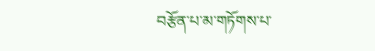བརྩོན་པ་མ་གཏོགས་པ་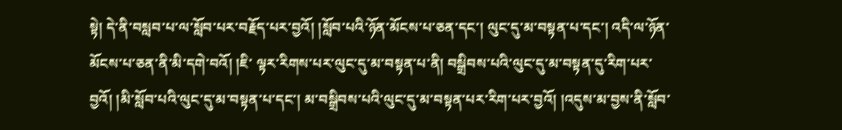སྟེ། དེ་ནི་བསླབ་པ་ལ་སློབ་པར་བརྗོད་པར་བྱའོ། །སློབ་པའི་ཉོན་མོངས་པ་ཅན་དང་། ལུང་དུ་མ་བསྟན་པ་དང་། འདི་ལ་ཉོན་མོངས་པ་ཅན་ནི་མི་དགེ་བའོ། །ཇི་ ལྟར་རིགས་པར་ལུང་དུ་མ་བསྟན་པ་ནི། བསྒྲིབས་པའི་ལུང་དུ་མ་བསྟན་དུ་རིག་པར་བྱའོ། །མི་སློབ་པའི་ལུང་དུ་མ་བསྟན་པ་དང་། མ་བསྒྲིབས་པའི་ལུང་དུ་མ་བསྟན་པར་རིག་པར་བྱའོ། །འདུས་མ་བྱས་ནི་སློབ་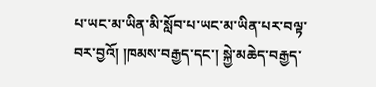པ་ཡང་མ་ཡིན་མི་སློབ་པ་ཡང་མ་ཡིན་པར་བལྟ་བར་བྱའོ། །ཁམས་བརྒྱད་དང་། སྐྱེ་མཆེད་བརྒྱད་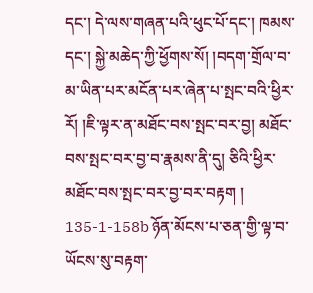དང་། དེ་ལས་གཞན་པའི་ཕུང་པོ་དང་། ཁམས་དང་། སྐྱེ་མཆེད་ཀྱི་ཕྱོགས་སོ། །བདག་གྲོལ་བ་མ་ཡིན་པར་མངོན་པར་ཞེན་པ་སྤང་བའི་ཕྱིར་རོ། །ཇི་ལྟར་ན་མཐོང་བས་སྤང་བར་བྱ། མཐོང་བས་སྤང་བར་བྱ་བ་རྣམས་ནི་དུ། ཅིའི་ཕྱིར་མཐོང་བས་སྤང་བར་བྱ་བར་བརྟག ། 135-1-158b ཉོན་མོངས་པ་ཅན་གྱི་ལྟ་བ་ཡོངས་སུ་བརྟག་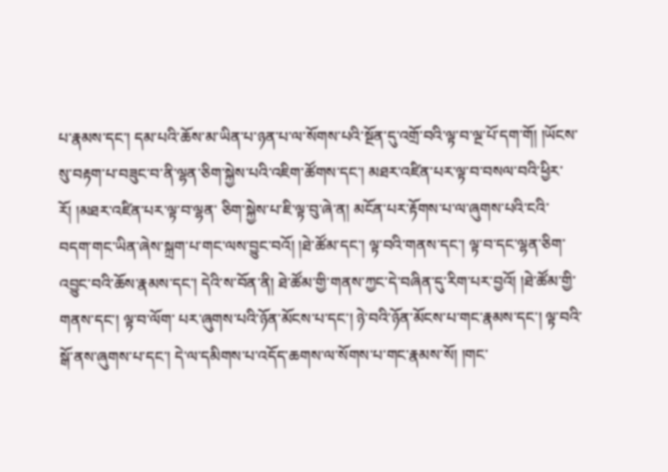པ་རྣམས་དང་། དམ་པའི་ཆོས་མ་ཡིན་པ་ཉན་པ་ལ་སོགས་པའི་སྔོན་དུ་འགྲོ་བའི་ལྟ་བ་ལྔ་པོ་དག་གོ། །ཡོངས་སུ་བརྟག་པ་བཟུང་བ་ནི་ལྷན་ཅིག་སྐྱེས་པའི་འཇིག་ཚོགས་དང་། མཐར་འཛིན་པར་ལྟ་བ་བསལ་བའི་ཕྱིར་རོ། །མཐར་འཛིན་པར་ལྟ་བ་ལྷན་ ཅིག་སྐྱེས་པ་ཇི་ལྟ་བུ་ཞེ་ན། མངོན་པར་རྟོགས་པ་ལ་ཞུགས་པའི་ངའི་བདག་གང་ཡིན་ཞེས་སྐྲག་པ་གང་ལས་བྱུང་བའོ། །ཐེ་ཚོམ་དང་། ལྟ་བའི་གནས་དང་། ལྟ་བ་དང་ལྷན་ཅིག་འབྱུང་བའི་ཆོས་རྣམས་དང་། དེའི་ས་བོན་ནི། ཐེ་ཚོམ་གྱི་གནས་ཀྱང་དེ་བཞིན་དུ་རིག་པར་བྱའོ། །ཐེ་ཚོམ་གྱི་གནས་དང་། ལྟ་བ་ལོག་ པར་ཞུགས་པའི་ཉོན་མོངས་པ་དང་། ཉེ་བའི་ཉོན་མོངས་པ་གང་རྣམས་དང་། ལྟ་བའི་སྒོ་ནས་ཞུགས་པ་དང་། དེ་ལ་དམིགས་པ་འདོད་ཆགས་ལ་སོགས་པ་གང་རྣམས་སོ། །གང་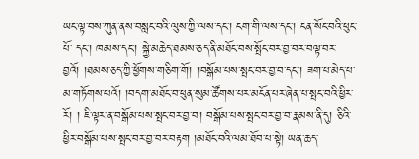ཡང་ལྟ་བས་ཀུན་ནས་བསླང་བའི་ལུས་ཀྱི་ལས་དང་། ངག་གི་ལས་དང་། ངན་སོང་བའི་ཕུང་པོ་ དང་། ཁམས་དང་། སྐྱེ་མཆེད་ཐམས་ཅད་ནི་མཐོང་བས་སྤོང་བར་བྱ་བར་བལྟ་བར་བྱའོ། །ཐམས་ཅད་ཀྱི་ཕྱོགས་གཅིག་གོ། །བསྒོམ་པས་སྤང་བར་བྱ་བ་དང་། ཟག་པ་མེད་པ་མ་གཏོགས་པའོ། །བདག་མཐོང་བ་ཕུན་སུམ་ཚོགས་པར་མངོན་པར་ཞེན་པ་སྤང་བའི་ཕྱིར་རོ། ། ཇི་ལྟར་ན་བསྒོམ་པས་སྤང་བར་བྱ་བ། བསྒོམ་པས་སྤང་བར་བྱ་བ་རྣམས་ནི་དུ། ཅིའི་ཕྱིར་བསྒོམ་པས་སྤང་བར་བྱ་བར་བརྟག །མཐོང་བའི་ལམ་ཐོབ་པ་སྟེ། ཡན་ཆད་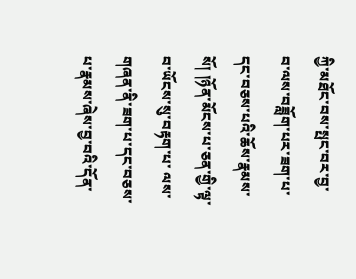ཀྱི་མཐོང་བས་སྤང་བར་བྱ་བ་ལས་བཟློག་པར་ཟག་པ་དང་བཅས་པའི་ཆོས་རྣམས་སོ། །ཉོན་མོངས་པ་ཅན་གྱི་ལྟ་བ་ཡོངས་སུ་བརྟག་པ་ ལས་གཞན་ནི་ཟག་པ་དང་བཅས་པ་རྣམས་ཞེས་བྱ་བའི་དོན་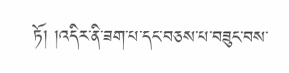ཏོ། །འདིར་ནི་ཟག་པ་དང་བཅས་པ་བཟུང་བས་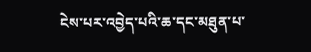ངེས་པར་འབྱེད་པའི་ཆ་དང་མཐུན་པ་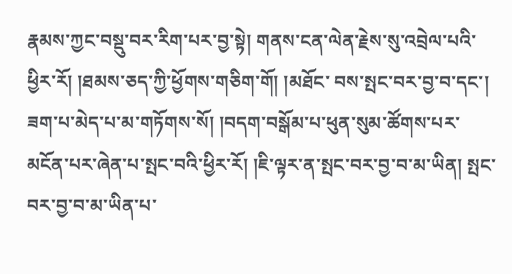རྣམས་ཀྱང་བསྡུ་བར་རིག་པར་བྱ་སྟེ། གནས་ངན་ལེན་རྗེས་སུ་འབྲེལ་པའི་ཕྱིར་རོ། །ཐམས་ཅད་ཀྱི་ཕྱོགས་གཅིག་གོ། །མཐོང་ བས་སྤང་བར་བྱ་བ་དང་། ཟག་པ་མེད་པ་མ་གཏོགས་སོ། །བདག་བསྒོམ་པ་ཕུན་སུམ་ཚོགས་པར་མངོན་པར་ཞེན་པ་སྤང་བའི་ཕྱིར་རོ། །ཇི་ལྟར་ན་སྤང་བར་བྱ་བ་མ་ཡིན། སྤང་བར་བྱ་བ་མ་ཡིན་པ་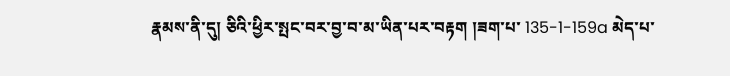རྣམས་ནི་དུ། ཅིའི་ཕྱིར་སྤང་བར་བྱ་བ་མ་ཡིན་པར་བརྟག །ཟག་པ་ 135-1-159a མེད་པ་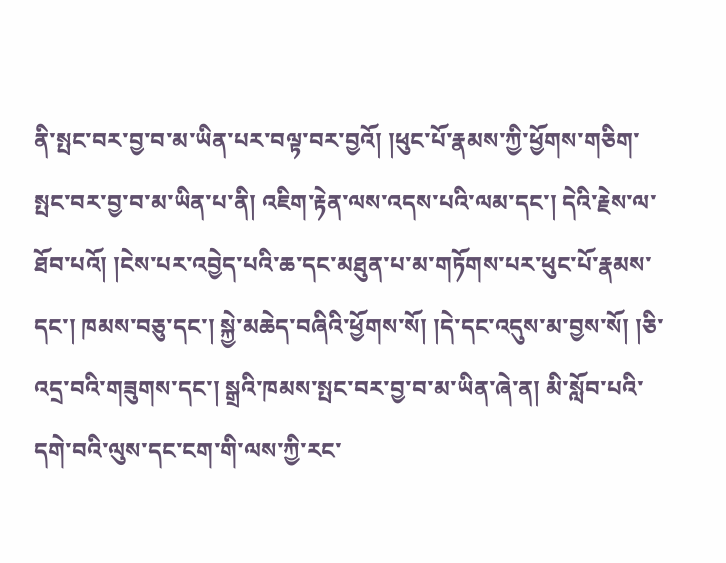ནི་སྤང་བར་བྱ་བ་མ་ཡིན་པར་བལྟ་བར་བྱའོ། །ཕུང་པོ་རྣམས་ཀྱི་ཕྱོགས་གཅིག་སྤང་བར་བྱ་བ་མ་ཡིན་པ་ནི། འཇིག་རྟེན་ལས་འདས་པའི་ལམ་དང་། དེའི་རྗེས་ལ་ཐོབ་པའོ། །ངེས་པར་འབྱེད་པའི་ཆ་དང་མཐུན་པ་མ་གཏོགས་པར་ཕུང་པོ་རྣམས་དང་། ཁམས་བཅུ་དང་། སྐྱེ་མཆེད་བཞིའི་ཕྱོགས་སོ། །དེ་དང་འདུས་མ་བྱས་སོ། །ཅི་འདྲ་བའི་གཟུགས་དང་། སྒྲའི་ཁམས་སྤང་བར་བྱ་བ་མ་ཡིན་ཞེ་ན། མི་སློབ་པའི་དགེ་བའི་ལུས་དང་ངག་གི་ལས་ཀྱི་རང་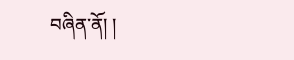བཞིན་ནོ། །